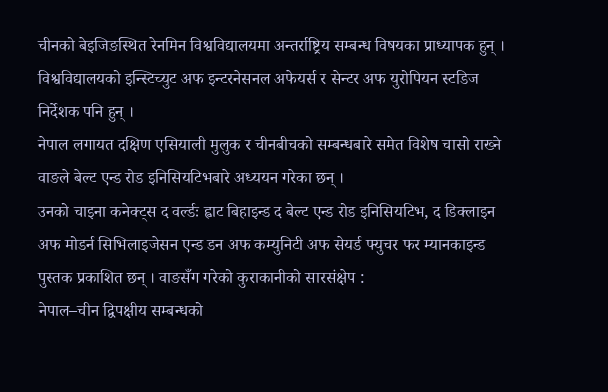चीनको बेइजिङस्थित रेनमिन विश्वविद्यालयमा अन्तर्राष्ट्रिय सम्बन्ध विषयका प्राध्यापक हुन् । विश्वविद्यालयको इन्स्टिच्युट अफ इन्टरनेसनल अफेयर्स र सेन्टर अफ युरोपियन स्टडिज निर्देशक पनि हुन् ।
नेपाल लगायत दक्षिण एसियाली मुलुक र चीनबीचको सम्बन्धबारे समेत विशेष चासो राख्ने वाङले बेल्ट एन्ड रोड इनिसियटिभबारे अध्ययन गरेका छन् ।
उनको चाइना कनेक्ट्स द वर्ल्डः ह्वाट बिहाइन्ड द बेल्ट एन्ड रोड इनिसियटिभ, द डिक्लाइन अफ मोडर्न सिभिलाइजेसन एन्ड डन अफ कम्युनिटी अफ सेयर्ड फ्युचर फर म्यानकाइन्ड पुस्तक प्रकाशित छन् । वाङसँग गरेको कुराकानीको सारसंक्षेप :
नेपाल–चीन द्विपक्षीय सम्बन्धको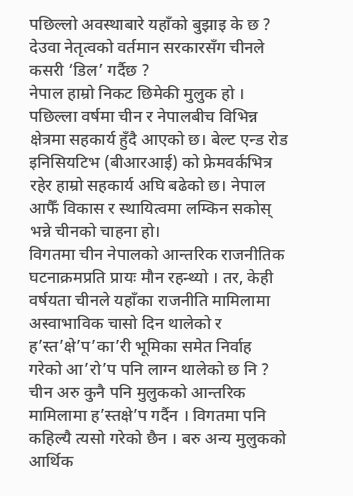पछिल्लो अवस्थाबारे यहाँको बुझाइ के छ ? देउवा नेतृत्वको वर्तमान सरकारसँग चीनले कसरी ‘डिल’ गर्दैछ ?
नेपाल हाम्रो निकट छिमेकी मुलुक हो । पछिल्ला वर्षमा चीन र नेपालबीच विभिन्न क्षेत्रमा सहकार्य हुँदै आएको छ। बेल्ट एन्ड रोड इनिसियटिभ (बीआरआई) को फ्रेमवर्कभित्र रहेर हाम्रो सहकार्य अघि बढेको छ। नेपाल आफैँ विकास र स्थायित्वमा लम्किन सकोस् भन्ने चीनको चाहना हो।
विगतमा चीन नेपालको आन्तरिक राजनीतिक घटनाक्रमप्रति प्रायः मौन रहन्थ्यो । तर, केही वर्षयता चीनले यहाँका राजनीति मामिलामा अस्वाभाविक चासो दिन थालेको र ह’स्त’क्षे’प’का’री भूमिका समेत निर्वाह गरेको आ’रो’प पनि लाग्न थालेको छ नि ?
चीन अरु कुनै पनि मुलुकको आन्तरिक मामिलामा ह’स्तक्षे’प गर्दैन । विगतमा पनि कहिल्यै त्यसो गरेको छैन । बरु अन्य मुलुकको आर्थिक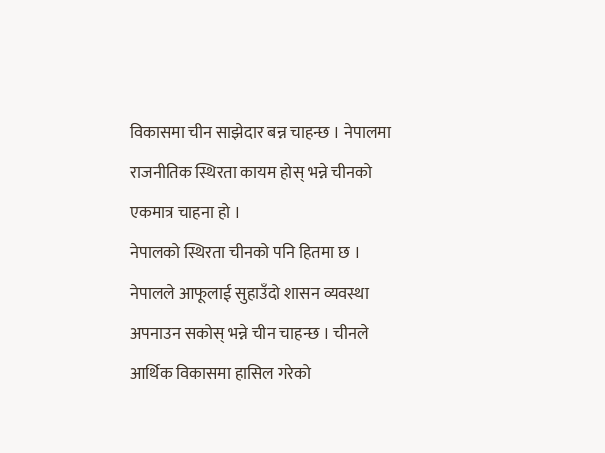विकासमा चीन साझेदार बन्न चाहन्छ । नेपालमा राजनीतिक स्थिरता कायम होस् भन्ने चीनको एकमात्र चाहना हो ।
नेपालको स्थिरता चीनको पनि हितमा छ । नेपालले आफूलाई सुहाउँदो शासन व्यवस्था अपनाउन सकोस् भन्ने चीन चाहन्छ । चीनले आर्थिक विकासमा हासिल गरेको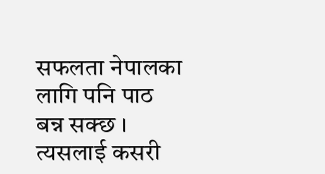सफलता नेपालका लागि पनि पाठ बन्न सक्छ । त्यसलाई कसरी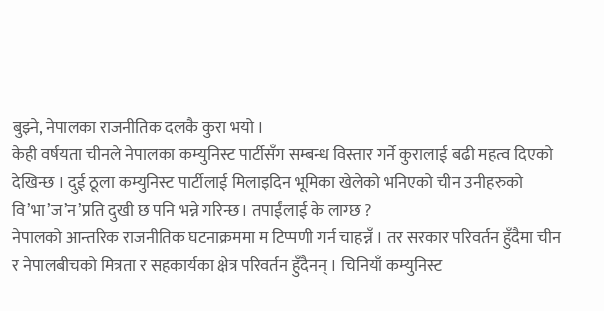बुझ्ने, नेपालका राजनीतिक दलकै कुरा भयो ।
केही वर्षयता चीनले नेपालका कम्युनिस्ट पार्टीसँग सम्बन्ध विस्तार गर्ने कुरालाई बढी महत्व दिएको देखिन्छ । दुई ठूला कम्युनिस्ट पार्टीलाई मिलाइदिन भूमिका खेलेको भनिएको चीन उनीहरुको वि’भा’ज’न’प्रति दुखी छ पनि भन्ने गरिन्छ। तपाईंलाई के लाग्छ ?
नेपालको आन्तरिक राजनीतिक घटनाक्रममा म टिप्पणी गर्न चाहन्नँ । तर सरकार परिवर्तन हुँदैमा चीन र नेपालबीचको मित्रता र सहकार्यका क्षेत्र परिवर्तन हुँदैनन् । चिनियाँ कम्युनिस्ट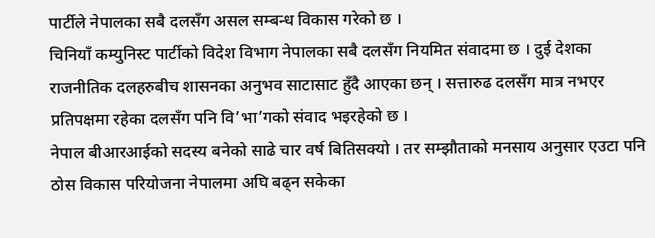पार्टीले नेपालका सबै दलसँग असल सम्बन्ध विकास गरेको छ ।
चिनियाँ कम्युनिस्ट पार्टीको विदेश विभाग नेपालका सबै दलसँग नियमित संवादमा छ । दुई देशका राजनीतिक दलहरुबीच शासनका अनुभव साटासाट हुँदै आएका छन् । सत्तारुढ दलसँग मात्र नभएर प्रतिपक्षमा रहेका दलसँग पनि वि’भा’गको संवाद भइरहेको छ ।
नेपाल बीआरआईको सदस्य बनेको साढे चार वर्ष बितिसक्यो । तर सम्झौताको मनसाय अनुसार एउटा पनि ठोस विकास परियोजना नेपालमा अघि बढ्न सकेका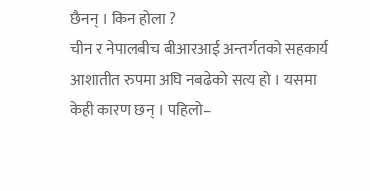छैनन् । किन होला ?
चीन र नेपालबीच बीआरआई अन्तर्गतको सहकार्य आशातीत रुपमा अघि नबढेको सत्य हो । यसमा केही कारण छन् । पहिलो–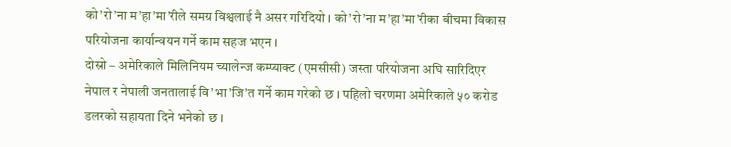को’रो’ना म’हा’मा’रीले समग्र विश्वलाई नै असर गरिदियो । को’रो’ना म’हा’मा’रीका बीचमा विकास परियोजना कार्यान्वयन गर्ने काम सहज भएन ।
दोस्रो – अमेरिकाले मिलिनियम च्यालेन्ज कम्प्याक्ट (एमसीसी) जस्ता परियोजना अघि सारिदिएर नेपाल र नेपाली जनतालाई वि’भा’जि’त गर्ने काम गरेको छ । पहिलो चरणमा अमेरिकाले ५० करोड डलरको सहायता दिने भनेको छ ।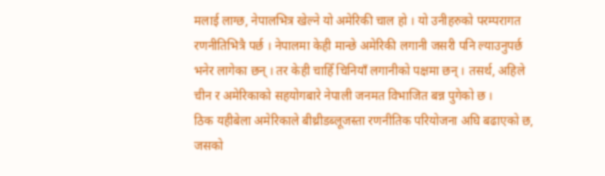मलाई लाग्छ, नेपालभित्र खेल्ने यो अमेरिकी चाल हो । यो उनीहरुको परम्परागत रणनीतिभित्रै पर्छ । नेपालमा केही मान्छे अमेरिकी लगानी जसरी पनि ल्याउनुपर्छ भनेर लागेका छन् । तर केही चाहिँ चिनियाँ लगानीको पक्षमा छन् । तसर्थ, अहिले चीन र अमेरिकाको सहयोगबारे नेपाली जनमत विभाजित बन्न पुगेको छ ।
ठिक यहीबेला अमेरिकाले बीथ्रीडब्लूजस्ता रणनीतिक परियोजना अघि बढाएको छ, जसको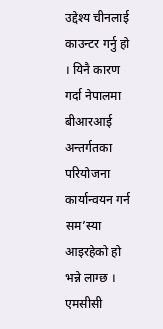उद्देश्य चीनलाई काउन्टर गर्नु हो । यिनै कारण गर्दा नेपालमा बीआरआई अन्तर्गतका परियोजना कार्यान्वयन गर्न सम’स्या आइरहेको हो भन्ने लाग्छ ।
एमसीसी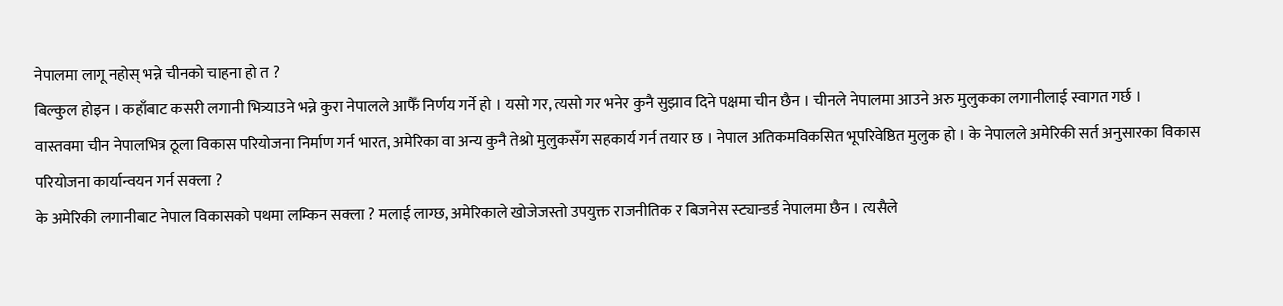नेपालमा लागू नहोस् भन्ने चीनको चाहना हो त ?
बिल्कुल होइन । कहाँबाट कसरी लगानी भित्र्याउने भन्ने कुरा नेपालले आफैँ निर्णय गर्ने हो । यसो गर, त्यसो गर भनेर कुनै सुझाव दिने पक्षमा चीन छैन । चीनले नेपालमा आउने अरु मुलुकका लगानीलाई स्वागत गर्छ ।
वास्तवमा चीन नेपालभित्र ठूला विकास परियोजना निर्माण गर्न भारत, अमेरिका वा अन्य कुनै तेश्रो मुलुकसँग सहकार्य गर्न तयार छ । नेपाल अतिकमविकसित भूपरिवेष्ठित मुलुक हो । के नेपालले अमेरिकी सर्त अनुसारका विकास परियोजना कार्यान्वयन गर्न सक्ला ?
के अमेरिकी लगानीबाट नेपाल विकासको पथमा लम्किन सक्ला ? मलाई लाग्छ, अमेरिकाले खोजेजस्तो उपयुक्त राजनीतिक र बिजनेस स्ट्यान्डर्ड नेपालमा छैन । त्यसैले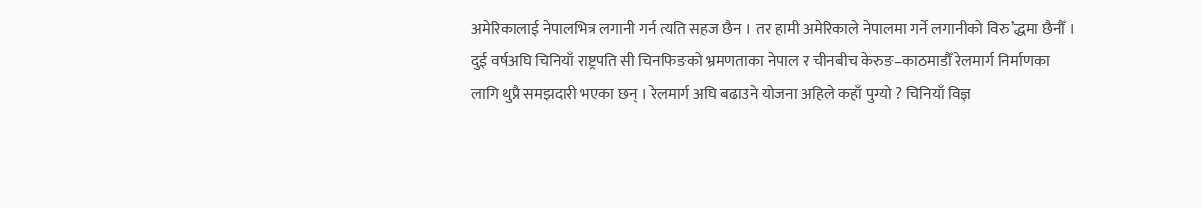अमेरिकालाई नेपालभित्र लगानी गर्न त्यति सहज छैन । तर हामी अमेरिकाले नेपालमा गर्ने लगानीको विरु’द्धमा छैनौँ ।
दुई वर्षअघि चिनियाँ राष्ट्रपति सी चिनफिङको भ्रमणताका नेपाल र चीनबीच केरुङ–काठमाडौँ रेलमार्ग निर्माणका लागि थुप्रै समझदारी भएका छन् । रेलमार्ग अघि बढाउने योजना अहिले कहाँ पुग्यो ? चिनियाँ विज्ञ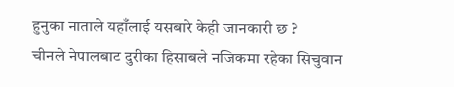हुनुका नाताले यहाँलाई यसबारे केही जानकारी छ ?
चीनले नेपालबाट दुरीका हिसाबले नजिकमा रहेका सिचुवान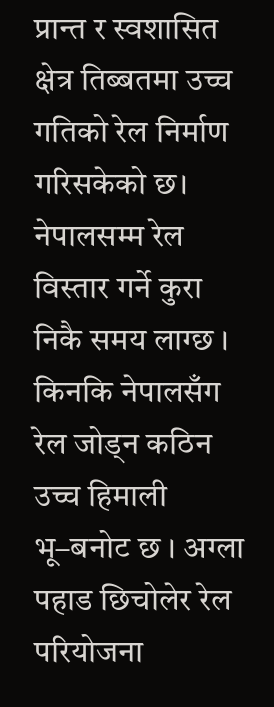प्रान्त र स्वशासित क्षेत्र तिब्बतमा उच्च गतिको रेल निर्माण गरिसकेको छ। नेपालसम्म रेल विस्तार गर्ने कुरा निकै समय लाग्छ । किनकि नेपालसँग रेल जोड्न कठिन उच्च हिमाली भू–बनोट छ । अग्ला पहाड छिचोलेर रेल परियोजना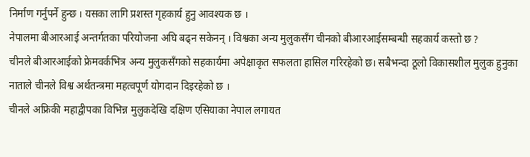निर्माण गर्नुपर्ने हुन्छ । यसका लागि प्रशस्त गृहकार्य हुनु आवश्यक छ ।
नेपालमा बीआरआई अन्तर्गतका परियोजना अघि बढ्न सकेनन् । विश्वका अन्य मुलुकसँग चीनको बीआरआईसम्बन्धी सहकार्य कस्तो छ ?
चीनले बीआरआईको फ्रेमवर्कभित्र अन्य मुलुकसँगको सहकार्यमा अपेक्षाकृत सफलता हासिल गरिरहेको छ। सबैभन्दा ठूलो विकासशील मुलुक हुनुका नाताले चीनले विश्व अर्थतन्त्रमा महत्वपूर्ण योगदान दिइरहेको छ ।
चीनले अफ्रिकी महाद्वीपका विभिन्न मुलुकदेखि दक्षिण एसियाका नेपाल लगायत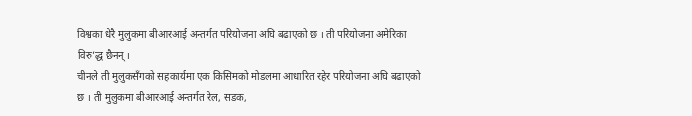विश्वका धेरै मुलुकमा बीआरआई अन्तर्गत परियोजना अघि बढाएको छ । ती परियोजना अमेरिका विरु’द्ध छैनन् ।
चीनले ती मुलुकसँगको सहकार्यमा एक किसिमको मोडलमा आधारित रहेर परियोजना अघि बढाएको छ । ती मुलुकमा बीआरआई अन्तर्गत रेल, सडक,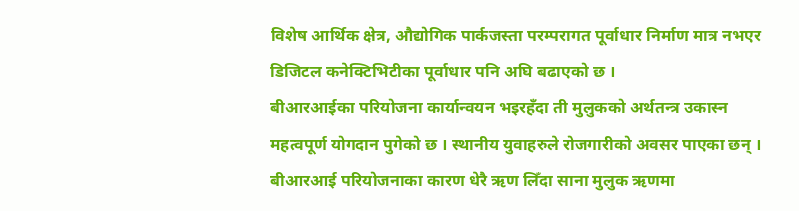विशेष आर्थिक क्षेत्र, औद्योगिक पार्कजस्ता परम्परागत पूर्वाधार निर्माण मात्र नभएर डिजिटल कनेक्टिभिटीका पूर्वाधार पनि अघि बढाएको छ ।
बीआरआईका परियोजना कार्यान्वयन भइरहँदा ती मुलुकको अर्थतन्त्र उकास्न महत्वपूर्ण योगदान पुगेको छ । स्थानीय युवाहरुले रोजगारीको अवसर पाएका छन् ।
बीआरआई परियोजनाका कारण धेरै ऋण लिँदा साना मुलुक ऋणमा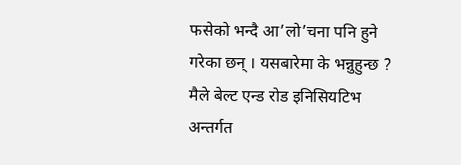फसेको भन्दै आ’लो’चना पनि हुने गरेका छन् । यसबारेमा के भन्नुहुन्छ ?
मैले बेल्ट एन्ड रोड इनिसियटिभ अन्तर्गत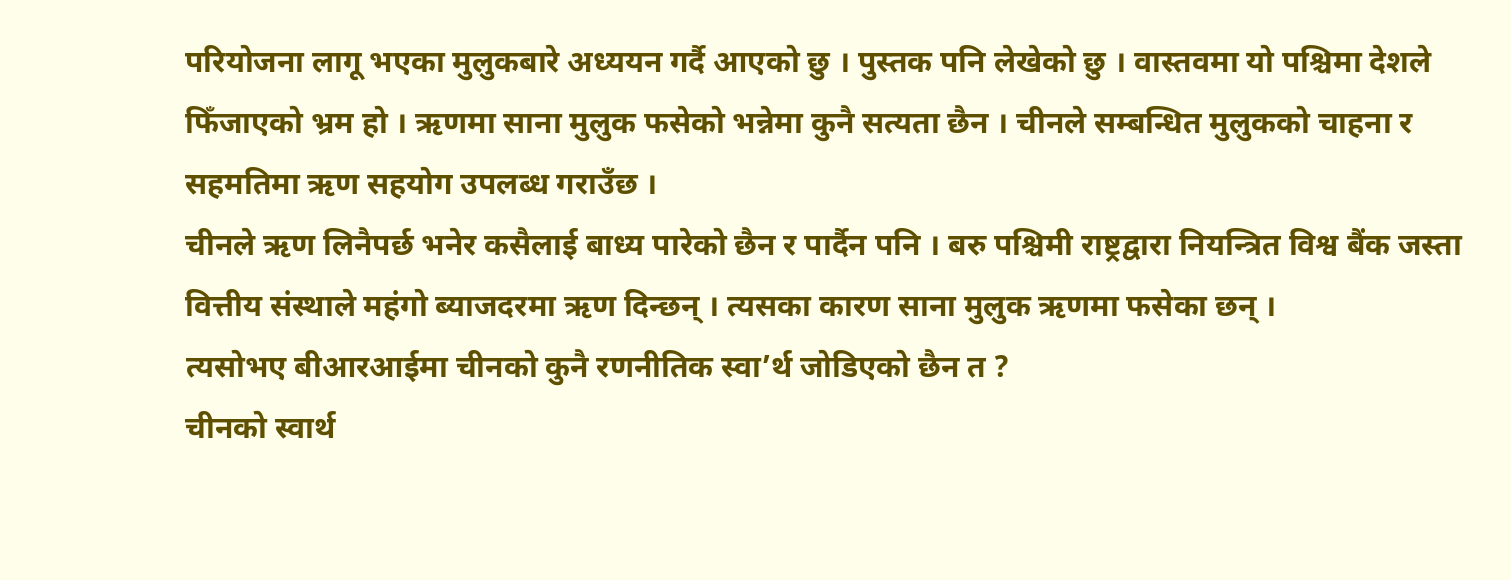परियोजना लागू भएका मुलुकबारे अध्ययन गर्दै आएको छु । पुस्तक पनि लेखेको छु । वास्तवमा यो पश्चिमा देशले फिँजाएको भ्रम हो । ऋणमा साना मुलुक फसेको भन्नेमा कुनै सत्यता छैन । चीनले सम्बन्धित मुलुकको चाहना र सहमतिमा ऋण सहयोग उपलब्ध गराउँछ ।
चीनले ऋण लिनैपर्छ भनेर कसैलाई बाध्य पारेको छैन र पार्दैन पनि । बरु पश्चिमी राष्ट्रद्वारा नियन्त्रित विश्व बैंक जस्ता वित्तीय संस्थाले महंगो ब्याजदरमा ऋण दिन्छन् । त्यसका कारण साना मुलुक ऋणमा फसेका छन् ।
त्यसोभए बीआरआईमा चीनको कुनै रणनीतिक स्वा’र्थ जोडिएको छैन त ?
चीनको स्वार्थ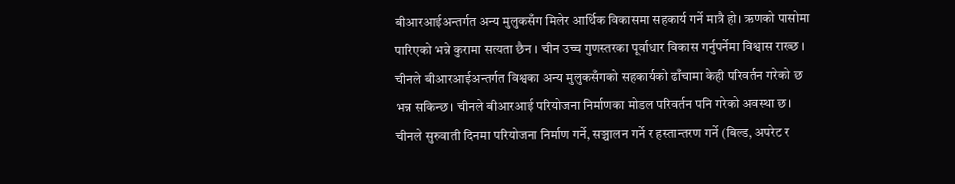बीआरआईअन्तर्गत अन्य मुलुकसँग मिलेर आर्थिक विकासमा सहकार्य गर्ने मात्रै हो। ऋणको पासोमा पारिएको भन्ने कुरामा सत्यता छैन । चीन उच्च गुणस्तरका पूर्वाधार विकास गर्नुपर्नेमा विश्वास राख्छ ।
चीनले बीआरआईअन्तर्गत विश्वका अन्य मुलुकसँगको सहकार्यको ढाँचामा केही परिवर्तन गरेको छ भन्न सकिन्छ। चीनले बीआरआई परियोजना निर्माणका मोडल परिवर्तन पनि गरेको अवस्था छ। चीनले सुरुवाती दिनमा परियोजना निर्माण गर्ने, सञ्चालन गर्ने र हस्तान्तरण गर्ने (बिल्ड, अपरेट र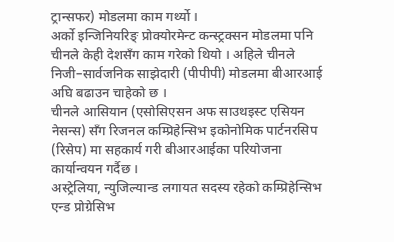ट्रान्सफर) मोडलमा काम गर्थ्यो ।
अर्को इन्जिनियरिङ् प्रोक्योरमेन्ट कन्स्ट्रक्सन मोडलमा पनि चीनले केही देशसँग काम गरेको थियो । अहिले चीनले निजी–सार्वजनिक साझेदारी (पीपीपी) मोडलमा बीआरआई अघि बढाउन चाहेको छ ।
चीनले आसियान (एसोसिएसन अफ साउथइस्ट एसियन नेसन्स) सँग रिजनल कम्प्रिहेन्सिभ इकोनोमिक पार्टनरसिप (रिसेप) मा सहकार्य गरी बीआरआईका परियोजना कार्यान्वयन गर्दैछ ।
अस्ट्रेलिया, न्युजिल्यान्ड लगायत सदस्य रहेको कम्प्रिहेन्सिभ एन्ड प्रोग्रेसिभ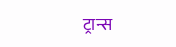ट्रान्स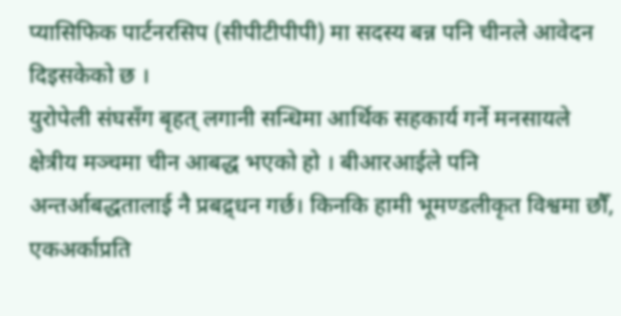प्यासिफिक पार्टनरसिप (सीपीटीपीपी) मा सदस्य बन्न पनि चीनले आवेदन दिइसकेको छ ।
युरोपेली संघसँग बृहत् लगानी सन्धिमा आर्थिक सहकार्य गर्ने मनसायले क्षेत्रीय मञ्चमा चीन आबद्ध भएको हो । बीआरआईले पनि अन्तर्आबद्धतालाई नै प्रबद्र्धन गर्छ। किनकि हामी भूमण्डलीकृत विश्वमा छौँ, एकअर्काप्रति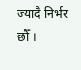ज्यादै निर्भर छौँ ।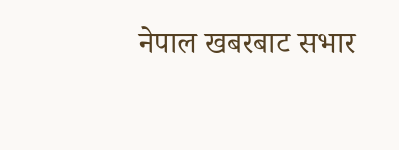नेपाल खबरबाट सभार